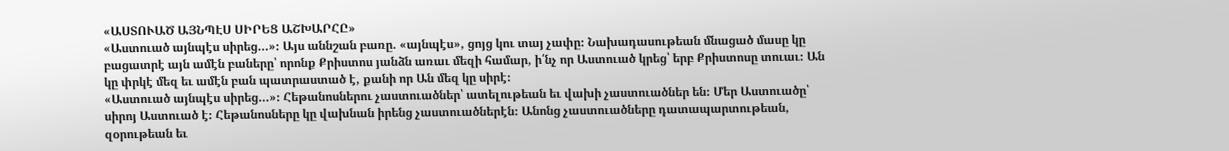«ԱՍՏՈՒԱԾ ԱՅՆՊԷՍ ՍԻՐԵՑ ԱՇԽԱՐՀԸ»
«Աստուած այնպէս սիրեց…»։ Այս աննշան բառը. «այնպէս», ցոյց կու տայ չափը։ Նախադասութեան մնացած մասը կը բացատրէ այն ամէն բաները՝ որոնք Քրիստոս յանձն առաւ մեզի համար, ի՛նչ որ Աստուած կրեց՝ երբ Քրիստոսը տուաւ։ Ան կը փրկէ մեզ եւ ամէն բան պատրաստած է, քանի որ Ան մեզ կը սիրէ։
«Աստուած այնպէս սիրեց…»։ Հեթանոսներու չաստուածներ՝ ատելութեան եւ վախի չաստուածներ են։ Մեր Աստուածը՝ սիրոյ Աստուած է։ Հեթանոսները կը վախնան իրենց չաստուածներէն։ Անոնց չաստուածները դատապարտութեան, զօրութեան եւ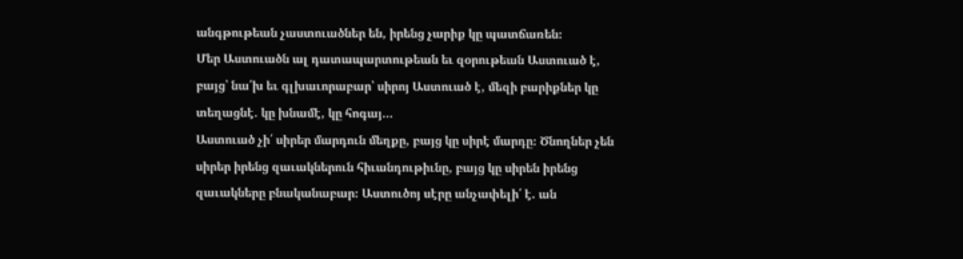անգթութեան չաստուածներ են, իրենց չարիք կը պատճառեն։
Մեր Աստուածն ալ դատապարտութեան եւ զօրութեան Աստուած է, բայց՝ նա՛խ եւ գլխաւորաբար՝ սիրոյ Աստուած է, մեզի բարիքներ կը տեղացնէ. կը խնամէ, կը հոգայ…
Աստուած չի՛ սիրեր մարդուն մեղքը, բայց կը սիրէ մարդը։ Ծնողներ չեն սիրեր իրենց զաւակներուն հիւանդութիւնը, բայց կը սիրեն իրենց զաւակները բնականաբար։ Աստուծոյ սէրը անչափելի՛ է. ան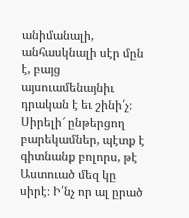անիմանալի, անհասկնալի սէր մըն է, բայց այսուամենայնիւ դրական է եւ շինի՛չ։ Սիրելի՜ ընթերցող բարեկամներ, պէտք է գիտնանք բոլորս, թէ Աստուած մեզ կը սիրէ։ Ի՛նչ որ ալ ըրած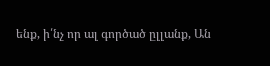ենք, ի՛նչ որ ալ գործած ըլլանք, Ան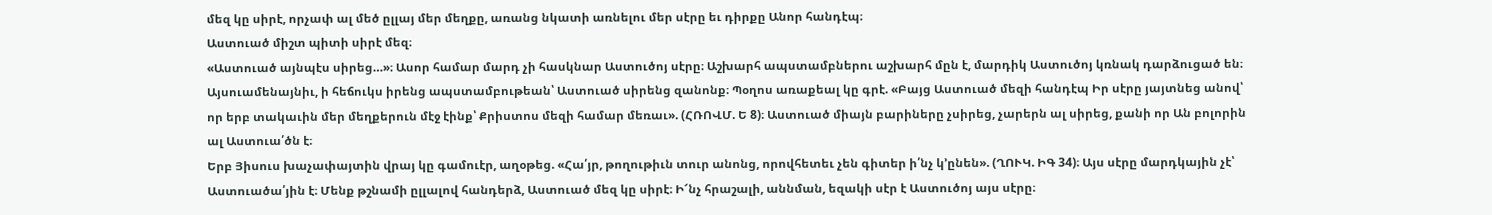մեզ կը սիրէ, որչափ ալ մեծ ըլլայ մեր մեղքը, առանց նկատի առնելու մեր սէրը եւ դիրքը Անոր հանդէպ։
Աստուած միշտ պիտի սիրէ մեզ։
«Աստուած այնպէս սիրեց…»։ Ասոր համար մարդ չի հասկնար Աստուծոյ սէրը։ Աշխարհ ապստամբներու աշխարհ մըն է, մարդիկ Աստուծոյ կռնակ դարձուցած են։ Այսուամենայնիւ, ի հեճուկս իրենց ապստամբութեան՝ Աստուած սիրենց զանոնք։ Պօղոս առաքեալ կը գրէ. «Բայց Աստուած մեզի հանդէպ Իր սէրը յայտնեց անով՝ որ երբ տակաւին մեր մեղքերուն մէջ էինք՝ Քրիստոս մեզի համար մեռաւ». (ՀՌՈՎՄ. Ե 8)։ Աստուած միայն բարիները չսիրեց, չարերն ալ սիրեց, քանի որ Ան բոլորին ալ Աստուա՛ծն է։
Երբ Յիսուս խաչափայտին վրայ կը գամուէր, աղօթեց. «Հա՛յր, թողութիւն տուր անոնց, որովհետեւ չեն գիտեր ի՛նչ կ՚ընեն». (ՂՈՒԿ. ԻԳ 34)։ Այս սէրը մարդկային չէ՝ Աստուածա՛յին է։ Մենք թշնամի ըլլալով հանդերձ, Աստուած մեզ կը սիրէ։ Ի՜նչ հրաշալի, աննման, եզակի սէր է Աստուծոյ այս սէրը։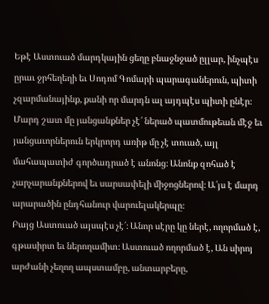Եթէ Աստուած մարդկային ցեղը բնաջնջած ըլլար, ինչպէս ըրաւ ջրհեղեղի եւ Սոդոմ Գոմարի պարագաներուն, պիտի չզարմանայինք, քանի որ մարդն ալ այդպէս պիտի ընէր։ Մարդ շատ մը յանցանքներ չէ՛ ներած պատմութեան մէջ եւ յանցաւորներուն երկրորդ առիթ մը չէ տուած, այլ մահապատիժ գործադրած է անոնց։ Անոնք զոհած է չարչարանքներով եւ սարսափելի միջոցներով։ Ա՛յս է մարդ արարածին ընդհանուր վարուելակերպը։
Բայց Աստուած այսպէս չէ՛։ Անոր սէրը կը ներէ, ողորմած է, գթասիրտ եւ ներողամիտ։ Աստուած ողորմած է, Ան սիրոյ արժանի չեղող ապստամբը, անտարբերը,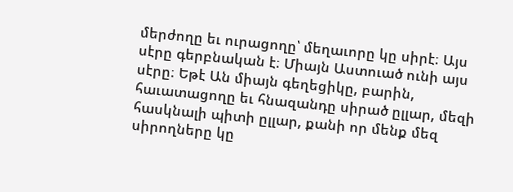մերժողը եւ ուրացողը՝ մեղաւորը կը սիրէ։ Այս սէրը գերբնական է։ Միայն Աստուած ունի այս սէրը։ Եթէ Ան միայն գեղեցիկը, բարին, հաւատացողը եւ հնազանդը սիրած ըլլար, մեզի հասկնալի պիտի ըլլար, քանի որ մենք մեզ սիրողները կը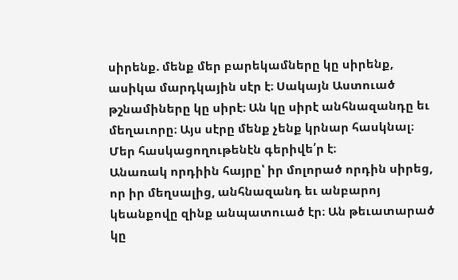սիրենք. մենք մեր բարեկամները կը սիրենք, ասիկա մարդկային սէր է։ Սակայն Աստուած թշնամիները կը սիրէ։ Ան կը սիրէ անհնազանդը եւ մեղաւորը։ Այս սէրը մենք չենք կրնար հասկնալ։ Մեր հասկացողութենէն գերիվե՛ր է։
Անառակ որդիին հայրը՝ իր մոլորած որդին սիրեց, որ իր մեղսալից, անհնազանդ եւ անբարոյ կեանքովը զինք անպատուած էր։ Ան թեւատարած կը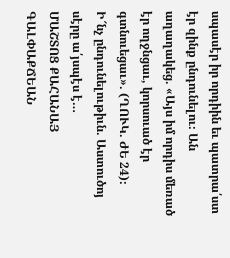սպասէր իր որդիին եւ պատրա՛ստ էր զինք ընդունելու։ Ան աղաղակեց. «Այս իմ որդիս մեռած էր ողջնցաւ, կորսուած էր գտնուեցաւ». (ՂՈՒԿ. ԺԵ 24)։
Ի՜նչ ընդունելութիւն. Աստուծոյ սէրը ա՛յսպէս է…
ՄԱՇՏՈՑ ՔԱՀԱՆԱՅ ԳԱԼՓԱՔՃԵԱՆ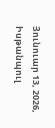Յունուար 13, 2026, Իսթանպուլ